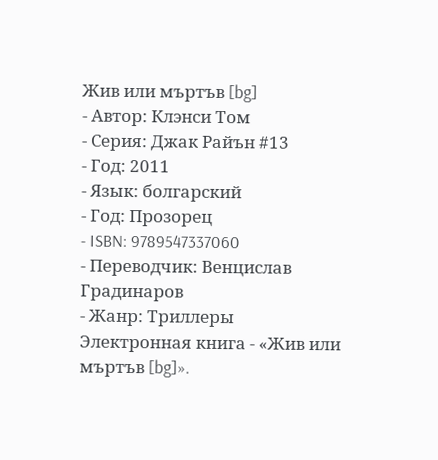Жив или мъртъв [bg]
- Автор: Клэнси Том
- Серия: Джак Райън #13
- Год: 2011
- Язык: болгарский
- Год: Прозорец
- ISBN: 9789547337060
- Переводчик: Венцислав Градинаров
- Жанр: Триллеры
Электронная книга - «Жив или мъртъв [bg]».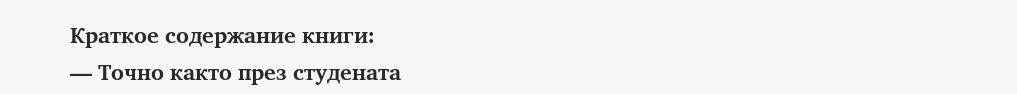Краткое содержание книги:
— Точно както през студената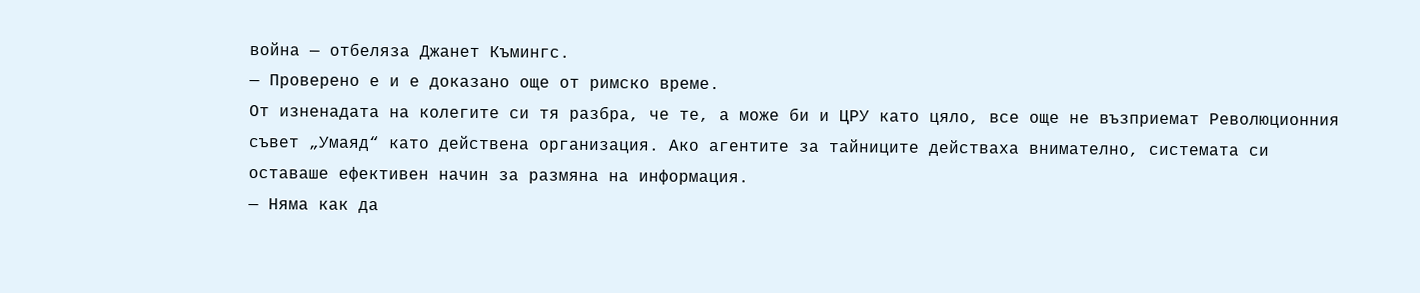война — отбеляза Джанет Къмингс.
— Проверено е и е доказано още от римско време.
От изненадата на колегите си тя разбра, че те, а може би и ЦРУ като цяло, все още не възприемат Революционния съвет „Умаяд“ като действена организация. Ако агентите за тайниците действаха внимателно, системата си оставаше ефективен начин за размяна на информация.
— Няма как да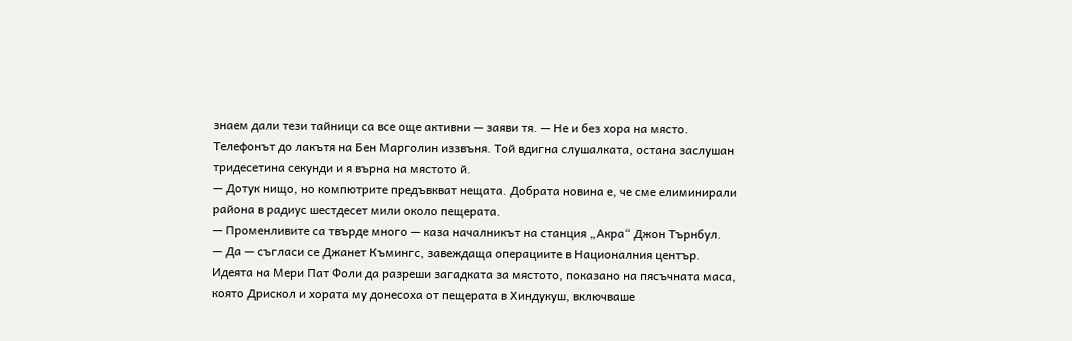знаем дали тези тайници са все още активни — заяви тя. — Не и без хора на място.
Телефонът до лакътя на Бен Марголин иззвъня. Той вдигна слушалката, остана заслушан тридесетина секунди и я върна на мястото й.
— Дотук нищо, но компютрите предъвкват нещата. Добрата новина е, че сме елиминирали района в радиус шестдесет мили около пещерата.
— Променливите са твърде много — каза началникът на станция „Акра“ Джон Търнбул.
— Да — съгласи се Джанет Къмингс, завеждаща операциите в Националния център.
Идеята на Мери Пат Фоли да разреши загадката за мястото, показано на пясъчната маса, която Дрискол и хората му донесоха от пещерата в Хиндукуш, включваше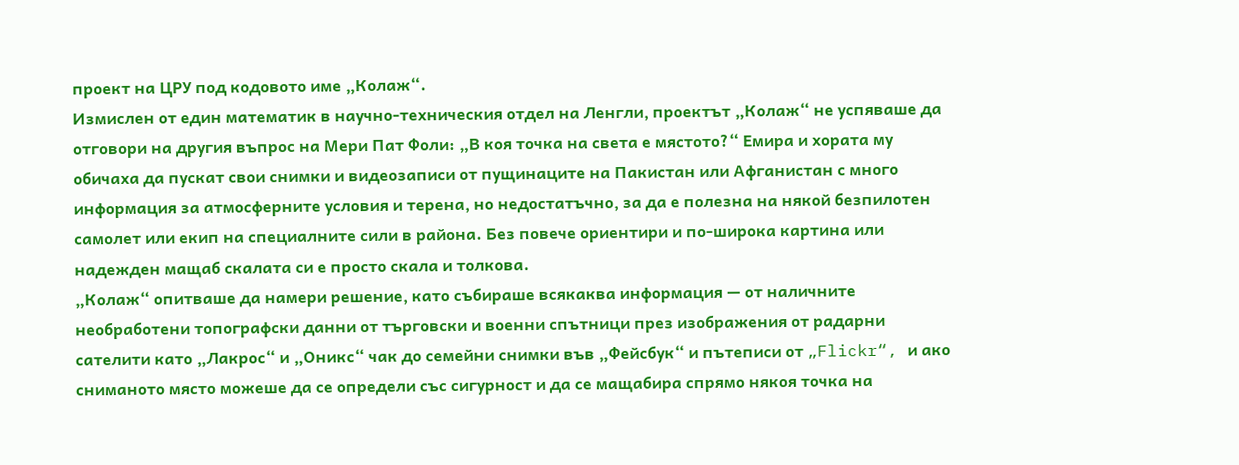проект на ЦРУ под кодовото име „Колаж“.
Измислен от един математик в научно-техническия отдел на Ленгли, проектът „Колаж“ не успяваше да отговори на другия въпрос на Мери Пат Фоли: „В коя точка на света е мястото?“ Емира и хората му обичаха да пускат свои снимки и видеозаписи от пущинаците на Пакистан или Афганистан с много информация за атмосферните условия и терена, но недостатъчно, за да е полезна на някой безпилотен самолет или екип на специалните сили в района. Без повече ориентири и по-широка картина или надежден мащаб скалата си е просто скала и толкова.
„Колаж“ опитваше да намери решение, като събираше всякаква информация — от наличните необработени топографски данни от търговски и военни спътници през изображения от радарни сателити като „Лакрос“ и „Оникс“ чак до семейни снимки във „Фейсбук“ и пътеписи от „Flickr“, и ако сниманото място можеше да се определи със сигурност и да се мащабира спрямо някоя точка на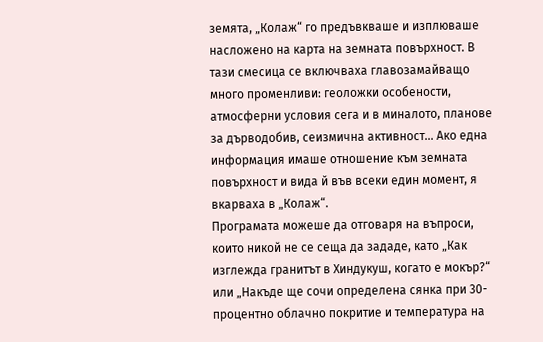земята, „Колаж“ го предъвкваше и изплюваше насложено на карта на земната повърхност. В тази смесица се включваха главозамайващо много променливи: геоложки особености, атмосферни условия сега и в миналото, планове за дърводобив, сеизмична активност… Ако една информация имаше отношение към земната повърхност и вида й във всеки един момент, я вкарваха в „Колаж“.
Програмата можеше да отговаря на въпроси, които никой не се сеща да зададе, като „Как изглежда гранитът в Хиндукуш, когато е мокър?“ или „Накъде ще сочи определена сянка при 30-процентно облачно покритие и температура на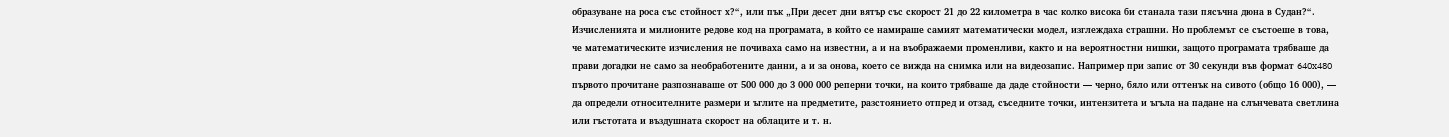образуване на роса със стойност х?“, или пък „При десет дни вятър със скорост 21 до 22 километра в час колко висока би станала тази пясъчна дюна в Судан?“. Изчисленията и милионите редове код на програмата, в който се намираше самият математически модел, изглеждаха страшни. Но проблемът се състоеше в това, че математическите изчисления не почиваха само на известни, а и на въображаеми променливи, както и на вероятностни нишки, защото програмата трябваше да прави догадки не само за необработените данни, а и за онова, което се вижда на снимка или на видеозапис. Например при запис от 30 секунди във формат 640x480 първото прочитане разпознаваше от 500 000 до 3 000 000 реперни точки, на които трябваше да даде стойности — черно, бяло или оттенък на сивото (общо 16 000), — да определи относителните размери и ъглите на предметите, разстоянието отпред и отзад, съседните точки, интензитета и ъгъла на падане на слънчевата светлина или гъстотата и въздушната скорост на облаците и т. н.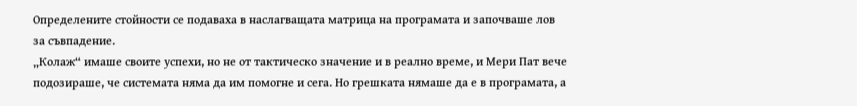Определените стойности се подаваха в наслагващата матрица на програмата и започваше лов за съвпадение.
„Колаж“ имаше своите успехи, но не от тактическо значение и в реално време, и Мери Пат вече подозираше, че системата няма да им помогне и сега. Но грешката нямаше да е в програмата, а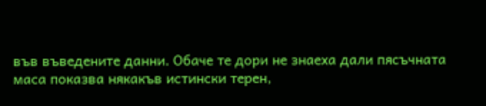във въведените данни. Обаче те дори не знаеха дали пясъчната маса показва някакъв истински терен,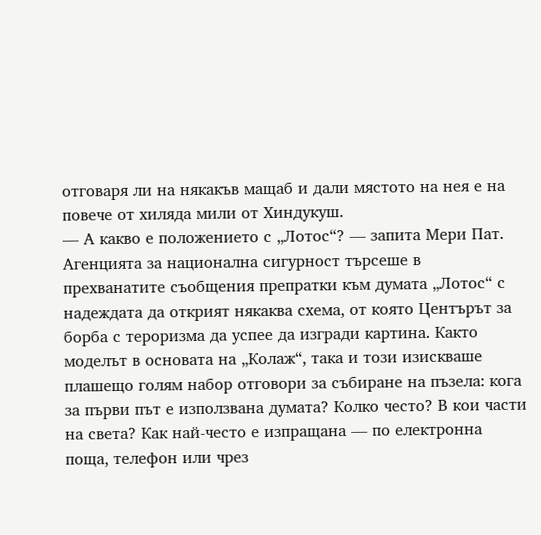отговаря ли на някакъв мащаб и дали мястото на нея е на повече от хиляда мили от Хиндукуш.
— А какво е положението с „Лотос“? — запита Мери Пат. Агенцията за национална сигурност търсеше в прехванатите съобщения препратки към думата „Лотос“ с надеждата да открият някаква схема, от която Центърът за борба с тероризма да успее да изгради картина. Както моделът в основата на „Колаж“, така и този изискваше плашещо голям набор отговори за събиране на пъзела: кога за първи път е използвана думата? Колко често? В кои части на света? Как най-често е изпращана — по електронна поща, телефон или чрез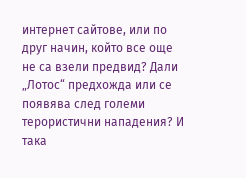интернет сайтове, или по друг начин, който все още не са взели предвид? Дали „Лотос“ предхожда или се появява след големи терористични нападения? И така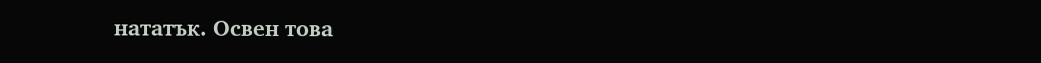нататък. Освен това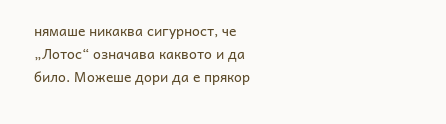нямаше никаква сигурност, че „Лотос“ означава каквото и да било. Можеше дори да е прякор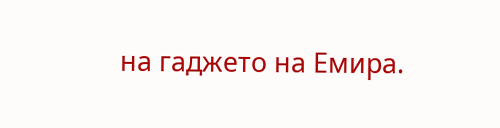на гаджето на Емира.